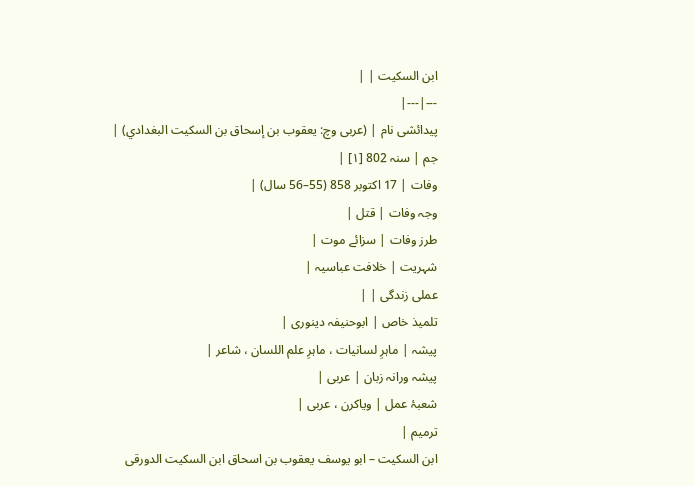ابن السکیت | |
---|---|
پیدائشی نام | (عربی وچ: يعقوب بن إسحاق بن السكيت البغدادي) |
جم | سنہ 802 [۱] |
وفات | 17 اکتوبر 858 (55–56 سال) |
وجہ وفات | قتل |
طرز وفات | سزائے موت |
شہریت | خلافت عباسیہ |
عملی زندگی | |
تلمیذ خاص | ابوحنیفہ دینوری |
پیشہ | ماہرِ لسانیات ، ماہرِ علم اللسان ، شاعر |
پیشہ ورانہ زبان | عربی |
شعبۂ عمل | ویاکرن ، عربی |
ترمیم |
ابن السکیت – ابو یوسف یعقوب بن اسحاق ابن السکیت الدورقی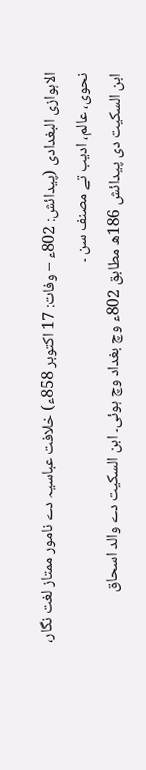الاہوازی البغدادی (پیدائش: 802ء – وفات: 17 اکتوبر 858ء) خلافت عباسیہ دے نامور ممتاز لغت نگار، نحوی، عالم، ادیب تے مصنف سن ۔
ابن السکیت دی پیدائش 186ھ مطابق 802ء وچ بغداد وچ ہوئی۔ ابن السکیت دے والد اسحاق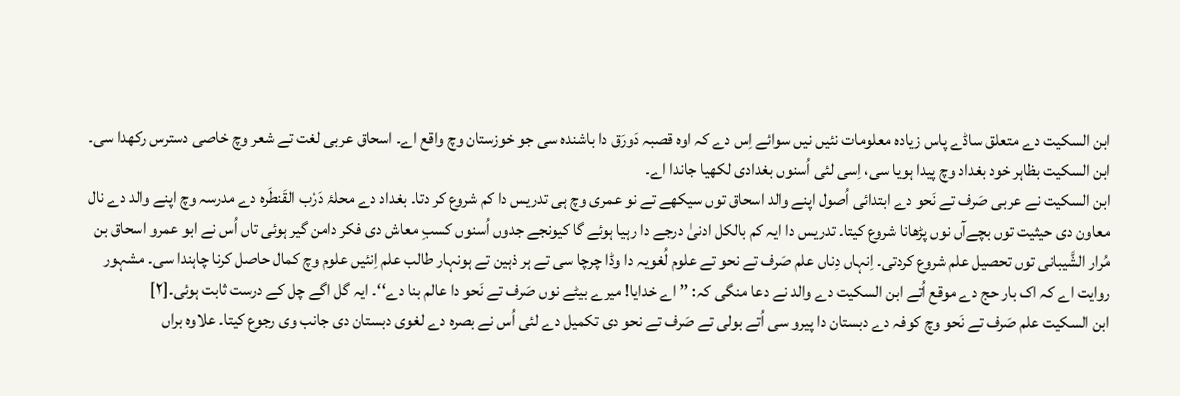ابن السکیت دے متعلق ساڈے پاس زیادہ معلومات نئيں نيں سوائے اِس دے کہ اوہ قصبہ دَورَق دا باشندہ سی جو خوزستان وچ واقع اے۔ اسحاق عربی لغت تے شعر وچ خاصی دسترس رکھدا سی۔ ابن السکیت بظاہر خود بغداد وچ پیدا ہويا سی، اِسی لئی اُسنوں بغدادی لکھیا جاندا اے۔
ابن السکیت نے عربی صَرف تے نَحو دے ابتدائی اُصول اپنے والد اسحاق توں سیکھے تے نو عمری وچ ہی تدریس دا کم شروع کر دتا۔ بغداد دے محلۂ دَرْب القَنطَرہ دے مدرسہ وچ اپنے والد دے نال معاون دی حیثیت توں بچےآں نوں پڑھانا شروع کيتا۔ تدریس دا ایہ کم بالکل ادنیٰ درجے دا رہیا ہوئے گا کیونجے جدوں اُسنوں کسبِ معاش دی فکر دامن گیر ہوئی تاں اُس نے ابو عمرو اسحاق بن مُرار الشَّیبانی توں تحصیل علم شروع کردتی۔ اِنہاں دِناں علم صَرف تے نحو تے علوم لُغویہ دا وڈا چرچا سی تے ہر ذہین تے ہونہار طالب علم اِنئيں علوم وچ کمال حاصل کرنا چاہندا سی۔ مشہور روایت اے کہ اک بار حج دے موقع اُتے ابن السکیت دے والد نے دعا منگی کہ: ’’ اے خدایا! میرے بیٹے نوں صَرف تے نَحو دا عالم بنا دے‘‘۔ ایہ گل اگے چل کے درست ثابت ہوئی۔[۲]
ابن السکیت علم صَرف تے نَحو وچ کوفہ دے دبستان دا پیرو سی اُتے بولی تے صَرف تے نحو دی تکمیل دے لئی اُس نے بصرہ دے لغوی دبستان دی جانب وی رجوع کيتا۔ علاوہ براں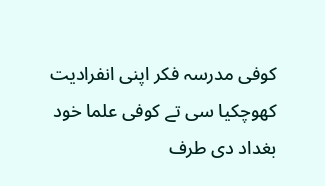کوفی مدرسہ فکر اپنی انفرادیت کھوچکيا سی تے کوفی علما خود بغداد دی طرف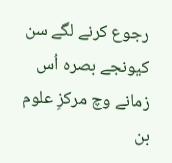رجوع کرنے لگے سن کیونجے بصرہ اُس زمانے وچ مرکزِ علوم بن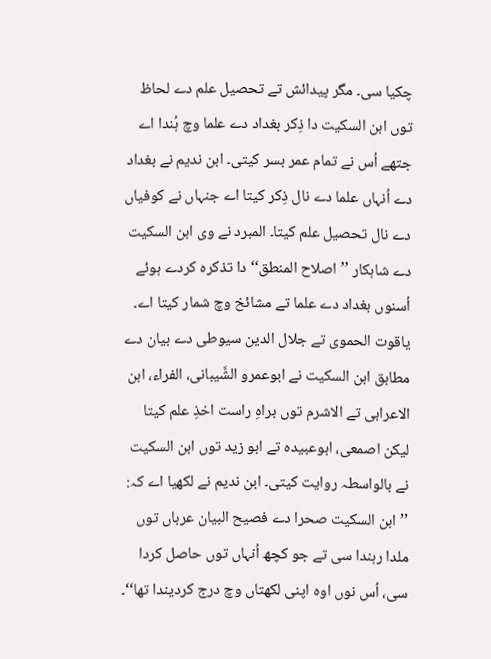چکيا سی۔ مگر پیدائش تے تحصیل علم دے لحاظ توں ابن السکیت دا ذِکر بغداد دے علما وچ ہُندا اے جتھے اُس نے تمام عمر بسر کيتی۔ ابن ندیم نے بغداد دے اُنہاں علما دے نال ذِکر کيتا اے جنہاں نے کوفیاں دے نال تحصیل علم کيتا۔ المبرد نے وی ابن السکیت دے شاہکار ’’اصلاح المنطق‘‘ دا تذکرہ کردے ہوئے اُسنوں بغداد دے علما تے مشائخ وچ شمار کيتا اے۔ یاقوت الحموی تے جلال الدین سیوطی دے بیان دے مطابق ابن السکیت نے ابوعمرو الشَّیبانی، الفراء، ابن الاعرابی تے الاشرم توں براہِ راست اخذِ علم کيتا لیکن اصمعی، ابوعبیدہ تے ابو زید توں ابن السکیت نے بالواسطہ روایت کيتی۔ ابن ندیم نے لکھیا اے کہ: ’’ابن السکیت صحرا دے فصیح البیان عرباں توں ملدا رہندا سی تے جو کچھ اُنہاں توں حاصل کردا سی، اُس نوں اوہ اپنی لکھتاں وچ درج کردیندا تھا‘‘۔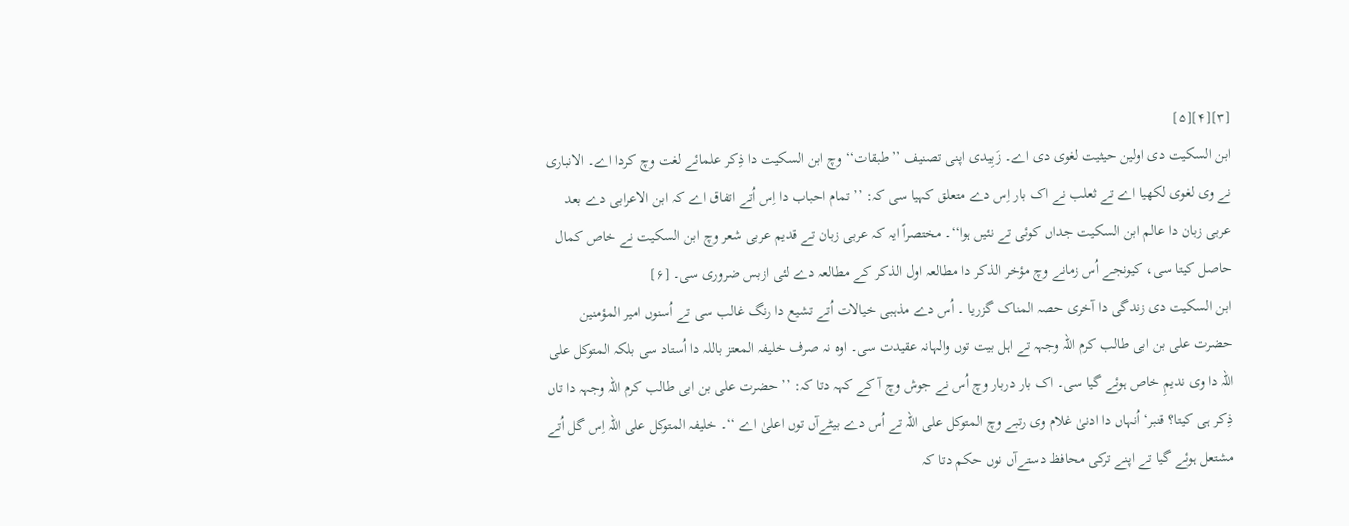[۳][۴][۵]
ابن السکیت دی اولین حیثیت لغوی دی اے۔ زَبِیدی اپنی تصنیف ’’طبقات‘‘ وچ ابن السکیت دا ذِکر علمائے لغت وچ کردا اے۔ الانباری نے وی لغوی لکھیا اے تے ثعلب نے اک بار اِس دے متعلق کہیا سی کہ: ’’ تمام احباب دا اِس اُتے اتفاق اے کہ ابن الاعرابی دے بعد عربی زبان دا عالم ابن السکیت جداں کوئی تے نئيں ہوا‘‘۔ مختصراً ایہ کہ عربی زبان تے قدیم عربی شعر وچ ابن السکیت نے خاص کمال حاصل کيتا سی، کیونجے اُس زمانے وچ مؤخر الذکر دا مطالعہ اول الذکر کے مطالعہ دے لئی ازبس ضروری سی۔ [۶]
ابن السکیت دی زندگی دا آخری حصہ المناک گزریا ۔ اُس دے مذہبی خیالات اُتے تشیع دا رنگ غالب سی تے اُسنوں امیر المؤمنین حضرت علی بن ابی طالب کرم اللہ وجہہ تے اہل بیت توں والہانہ عقیدت سی۔ اوہ نہ صرف خلیفہ المعتز باللہ دا اُستاد سی بلکہ المتوکل علی اللہ دا وی ندیمِ خاص ہوئے گیا سی۔ اک بار دربار وچ اُس نے جوش وچ آ کے کہہ دتا کہ: ’’ حضرت علی بن ابی طالب کرم اللہ وجہہ دا تاں ذِکر ہی کيتا؟ قنبر‘ اُنہاں دا ادنیٰ غلام وی رتبے وچ المتوکل علی اللہ تے اُس دے بیٹےآں توں اعلیٰ اے ‘‘۔ خلیفہ المتوکل علی اللہ اِس گل اُتے مشتعل ہوئے گیا تے اپنے ترکی محافظ دستےآں نوں حکم دتا کہ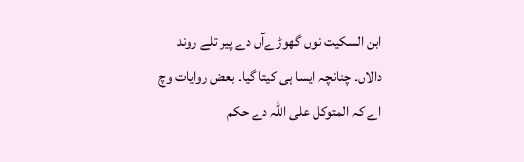ابن السکیت نوں گھوڑےآں دے پیر تلے روند دالاں۔ چنانچہ ایسا ہی کيتا گیا۔ بعض روایات وچ اے کہ المتوکل علی اللہ دے حکم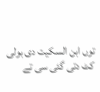توں ابن السکیت دی بولی کٹ دتی گئی سی تے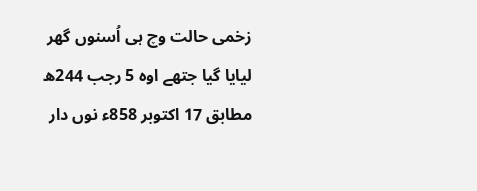زخمی حالت وچ ہی اُسنوں گھر لیایا گیا جتھے اوہ 5 رجب 244ھ مطابق 17 اکتوبر 858ء نوں دار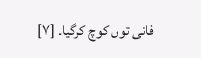فانی توں کوچ کرگیا۔ [۷]